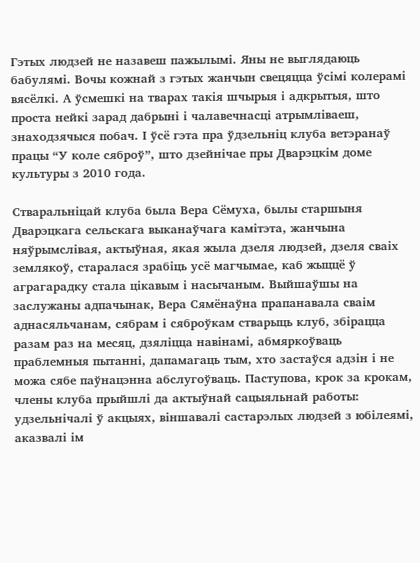Гэтых людзей не назавеш пажылымі. Яны не выглядаюць бабулямі. Вочы кожнай з гэтых жанчын свецяцца ўсімі колерамі вясёлкі. А ўсмешкі на тварах такія шчырыя і адкрытыя, што проста нейкі зарад дабрыні і чалавечнасці атрымліваеш, знаходзячыся побач. І ўсё гэта пра ўдзельніц клуба ветэранаў працы “У коле сяброў”, што дзейнічае пры Дварэцкім доме культуры з 2010 года.

Стваральніцай клуба была Вера Сёмуха, былы старшыня Дварэцкага сельскага выканаўчага камітэта, жанчына няўрымслівая, актыўная, якая жыла дзеля людзей, дзеля сваіх землякоў, старалася зрабіць усё магчымае, каб жыццё ў аграгарадку стала цікавым і насычаным. Выйшаўшы на заслужаны адпачынак, Вера Сямёнаўна прапанавала сваім аднасяльчанам, сябрам і сяброўкам стварыць клуб, збірацца разам раз на месяц, дзяліцца навінамі, абмяркоўваць праблемныя пытанні, дапамагаць тым, хто застаўся адзін і не можа сябе паўнацэнна абслугоўваць. Паступова, крок за крокам, члены клуба прыйшлі да актыўнай сацыяльнай работы: удзельнічалі ў акцыях, віншавалі састарэлых людзей з юбілеямі, аказвалі ім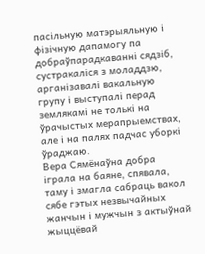пасільную матэрыяльную і фізічную дапамогу па добраўпарадкаванні сядзіб, сустракаліся з моладдзю, арганізавалі вакальную групу і выступалі перад землякамі не толькі на ўрачыстых мерапрыемствах, але і на палях падчас уборкі ўраджаю.
Вера Сямёнаўна добра іграла на баяне, спявала, таму і змагла сабраць вакол сябе гэтых незвычайных жанчын і мужчын з актыўнай жыццёвай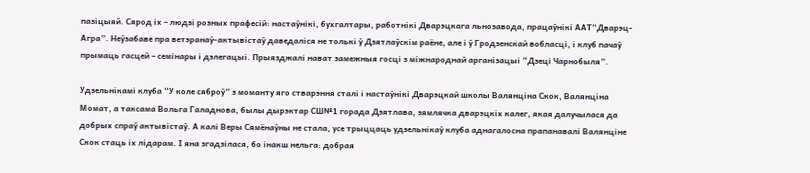пазіцыяй. Сярод іх – людзі розных прафесій: настаўнікі, бухгалтары, работнікі Дварэцкага льнозавода, працаўнікі ААТ“Дварэц-Агра”. Неўзабаве пра ветэранаў-актывістаў даведаліся не толькі ў Дзятлаўскім раёне, але і ў Гродзенскай вобласці, і клуб пачаў прымаць гасцей – семінары і дэлегацыі. Прыязджалі нават замежныя госці з міжнароднай арганізацыі “Дзеці Чарнобыля”.

Удзельнікамі клуба “У коле сяброў” з моманту яго стварэння сталі і настаўнікі Дварэцкай школы Валянціна Скок, Валянціна Момат, а таксама Вольга Галаднова, былы дырэктар СШ№1 горада Дзятлава, зямлячка дварэцкіх калег, якая далучылася да добрых спраў актывістаў. А калі Веры Сямёнаўны не стала, усе трыццаць удзельнікаў клуба аднагалосна прапанавалі Валянціне Скок стаць іх лідарам. І яна згадзілася, бо інакш нельга: добрая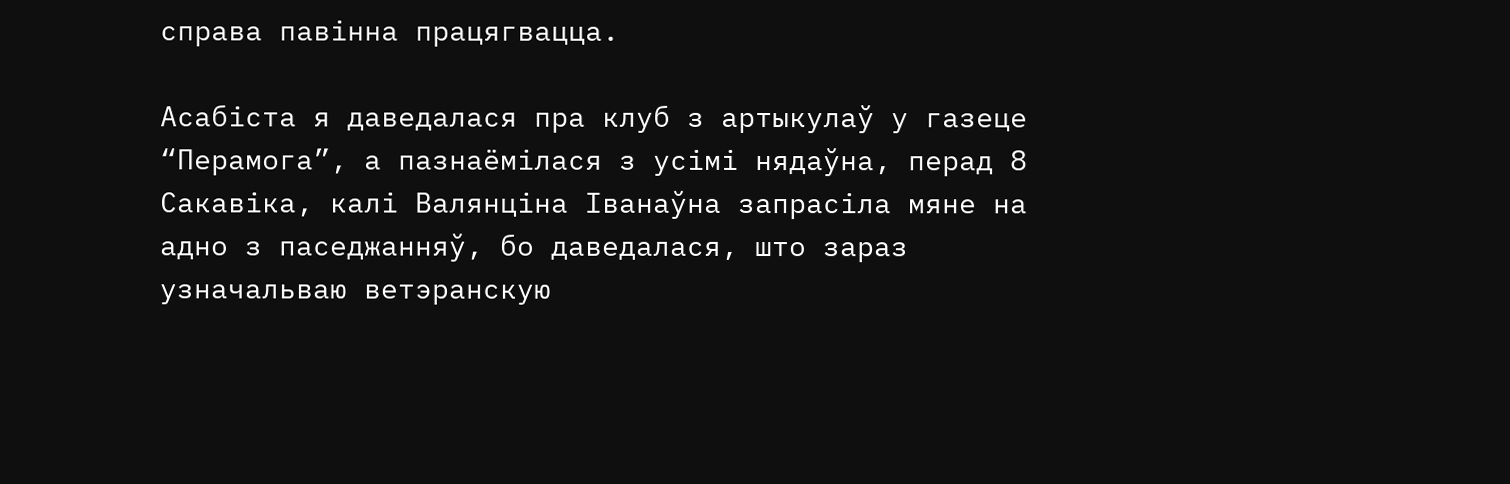справа павінна працягвацца.

Асабіста я даведалася пра клуб з артыкулаў у газеце “Перамога”, а пазнаёмілася з усімі нядаўна, перад 8 Сакавіка, калі Валянціна Іванаўна запрасіла мяне на адно з паседжанняў, бо даведалася, што зараз узначальваю ветэранскую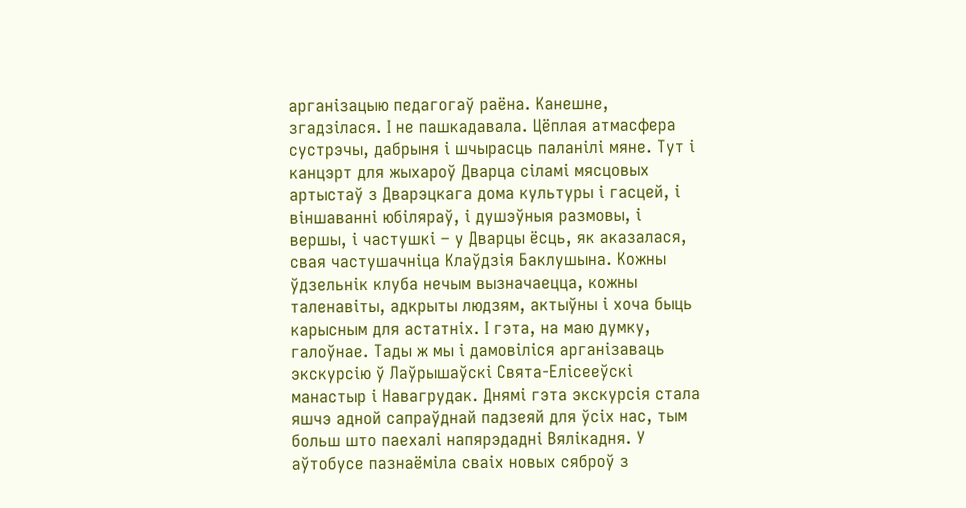арганізацыю педагогаў раёна. Канешне, згадзілася. І не пашкадавала. Цёплая атмасфера сустрэчы, дабрыня і шчырасць паланілі мяне. Тут і канцэрт для жыхароў Дварца сіламі мясцовых артыстаў з Дварэцкага дома культуры і гасцей, і віншаванні юбіляраў, і душэўныя размовы, і вершы, і частушкі – у Дварцы ёсць, як аказалася, свая частушачніца Клаўдзія Баклушына. Кожны ўдзельнік клуба нечым вызначаецца, кожны таленавіты, адкрыты людзям, актыўны і хоча быць карысным для астатніх. І гэта, на маю думку, галоўнае. Тады ж мы і дамовіліся арганізаваць экскурсію ў Лаўрышаўскі Свята-Елісееўскі манастыр і Навагрудак. Днямі гэта экскурсія стала яшчэ адной сапраўднай падзеяй для ўсіх нас, тым больш што паехалі напярэдадні Вялікадня. У аўтобусе пазнаёміла сваіх новых сяброў з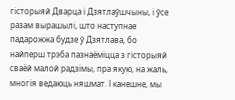гісторыяй Дварца і Дзятлаўшчыны, і ўсе разам вырашылі, што наступнае падарожжа будзе ў Дзятлава, бо найперш трэба пазнаёміцца з гісторыяй сваёй малой радзімы, пра якую, на жаль, многія ведаюць няшмат. І канешне, мы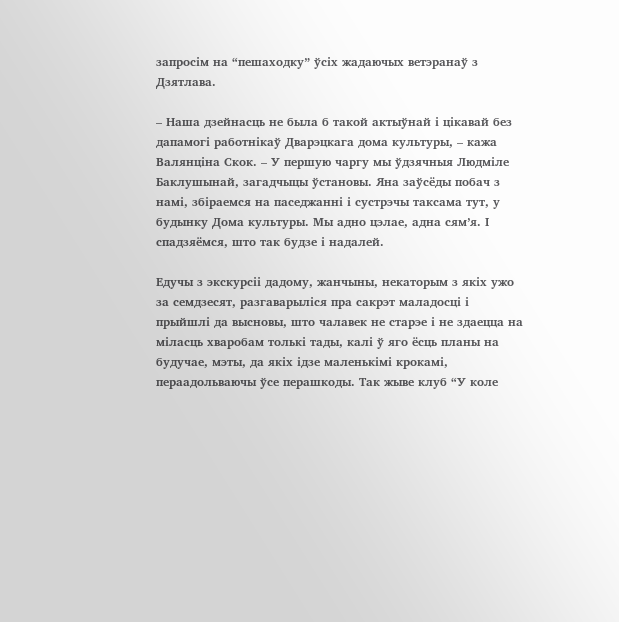запросім на “пешаходку” ўсіх жадаючых ветэранаў з Дзятлава.

– Наша дзейнасць не была б такой актыўнай і цікавай без дапамогі работнікаў Дварэцкага дома культуры, – кажа Валянціна Скок. – У першую чаргу мы ўдзячныя Людміле Баклушынай, загадчыцы ўстановы. Яна заўсёды побач з намі, збіраемся на паседжанні і сустрэчы таксама тут, у будынку Дома культуры. Мы адно цэлае, адна сям’я. І спадзяёмся, што так будзе і надалей.

Едучы з экскурсіі дадому, жанчыны, некаторым з якіх ужо за семдзесят, разгаварыліся пра сакрэт маладосці і прыйшлі да высновы, што чалавек не старэе і не здаецца на міласць хваробам толькі тады, калі ў яго ёсць планы на будучае, мэты, да якіх ідзе маленькімі крокамі, пераадольваючы ўсе перашкоды. Так жыве клуб “У коле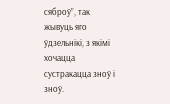сяброў”, так жывуць яго ўдзельнікі, з якімі хочацца сустракацца зноў і зноў.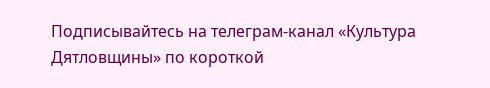Подписывайтесь на телеграм-канал «Культура Дятловщины» по короткой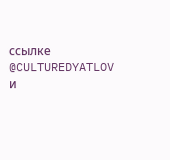ссылке @CULTUREDYATLOV и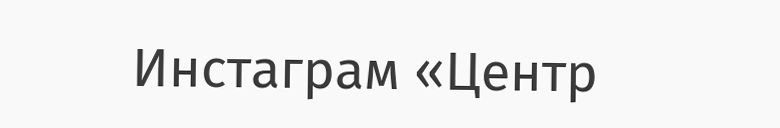Инстаграм «Центр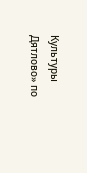Культуры Дятлово» по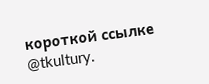короткой ссылке @tkultury.